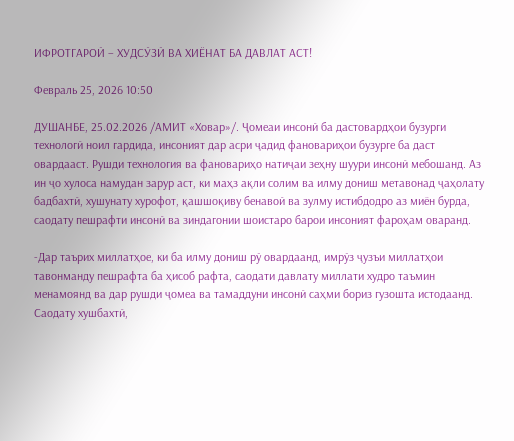ИФРОТГАРОӢ – ХУДСӮЗӢ ВА ХИЁНАТ БА ДАВЛАТ АСТ!

Февраль 25, 2026 10:50

ДУШАНБЕ, 25.02.2026 /АМИТ «Ховар»/. Ҷомеаи инсонӣ ба дастовардҳои бузурги технологӣ ноил гардида, инсоният дар асри ҷадид фановариҳои бузурге ба даст овардааст. Рушди технология ва фановариҳо натиҷаи зеҳну шуури инсонӣ мебошанд. Аз ин ҷо хулоса намудан зарур аст, ки маҳз ақли солим ва илму дониш метавонад ҷаҳолату бадбахтӣ, хушунату хурофот, қашшоқиву бенавоӣ ва зулму истибдодро аз миён бурда, саодату пешрафти инсонӣ ва зиндагонии шоистаро барои инсоният фароҳам оваранд.

-Дар таърих миллатҳое, ки ба илму дониш рӯ овардаанд, имрӯз ҷузъи миллатҳои тавонманду пешрафта ба ҳисоб рафта, саодати давлату миллати худро таъмин менамоянд ва дар рушди ҷомеа ва тамаддуни инсонӣ саҳми бориз гузошта истодаанд. Саодату хушбахтӣ,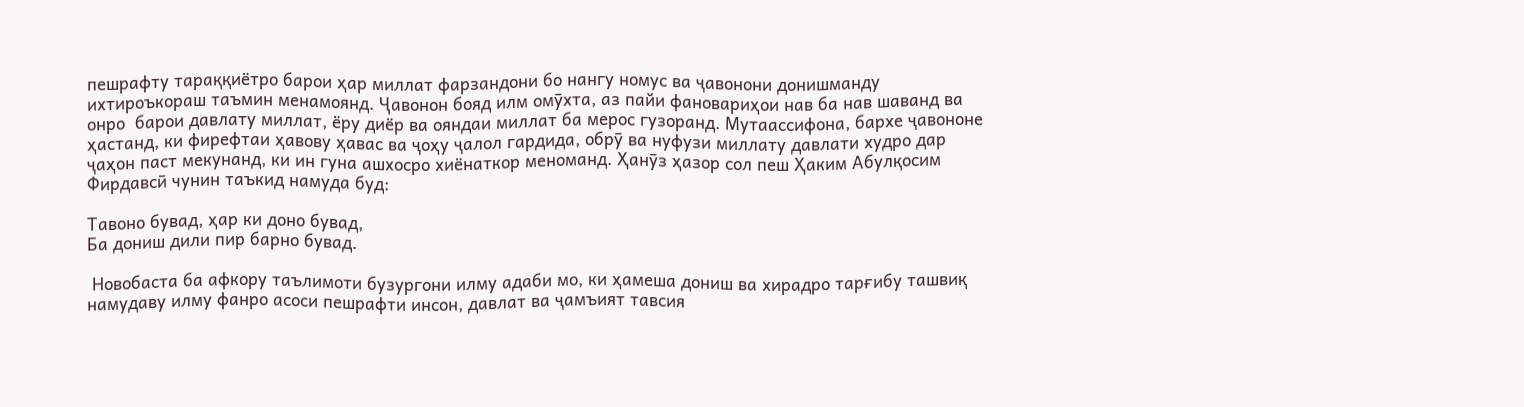пешрафту тараққиётро барои ҳар миллат фарзандони бо нангу номус ва ҷавонони донишманду ихтироъкораш таъмин менамоянд. Ҷавонон бояд илм омӯхта, аз пайи фановариҳои нав ба нав шаванд ва онро  барои давлату миллат, ёру диёр ва ояндаи миллат ба мерос гузоранд. Мутаассифона, бархе ҷавононе ҳастанд, ки фирефтаи ҳавову ҳавас ва ҷоҳу ҷалол гардида, обрӯ ва нуфузи миллату давлати худро дар ҷаҳон паст мекунанд, ки ин гуна ашхосро хиёнаткор меноманд. Ҳанӯз ҳазор сол пеш Ҳаким Абулқосим Фирдавсӣ чунин таъкид намуда буд:

Тавоно бувад, ҳар ки доно бувад,
Ба дониш дили пир барно бувад.

 Новобаста ба афкору таълимоти бузургони илму адаби мо, ки ҳамеша дониш ва хирадро тарғибу ташвиқ намудаву илму фанро асоси пешрафти инсон, давлат ва ҷамъият тавсия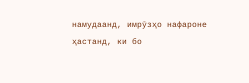намудаанд, имрӯзҳо нафароне ҳастанд, ки бо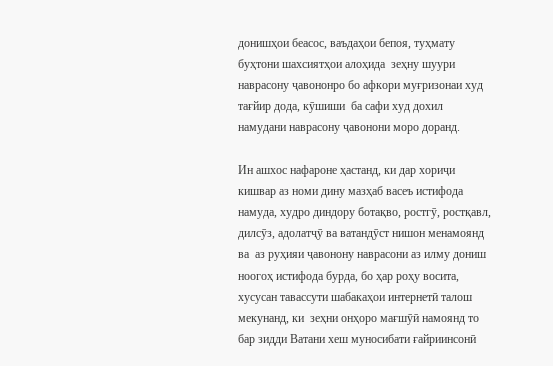донишҳои беасос, ваъдаҳои бепоя, туҳмату буҳтони шахсиятҳои алоҳида  зеҳну шуури наврасону ҷавононро бо афкори муғризонаи худ тағйир дода, кӯшиши  ба сафи худ дохил намудани наврасону ҷавонони моро доранд.

Ин ашхос нафароне ҳастанд, ки дар хориҷи кишвар аз номи дину мазҳаб васеъ истифода намуда, худро диндору ботақво, ростгӯ, ростқавл, дилсӯз, адолатҷӯ ва ватандӯст нишон менамоянд ва  аз руҳияи ҷавонону наврасони аз илму дониш ноогоҳ истифода бурда, бо ҳар роҳу восита, хусусан тавассути шабакаҳои интернетӣ талош мекунанд, ки  зеҳни онҳоро мағшӯӣ намоянд то  бар зидди Ватани хеш муносибати ғайриинсонӣ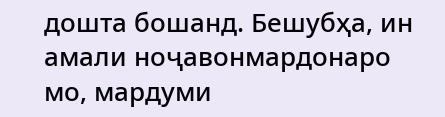дошта бошанд. Бешубҳа, ин амали ноҷавонмардонаро мо, мардуми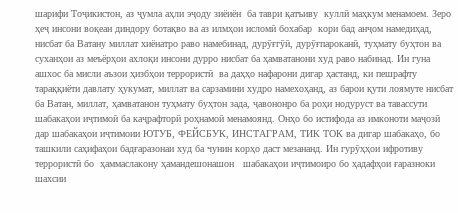шарифи Тоҷикистон, аз ҷумла аҳли эҷоду зиёиён  ба таври қатъиву  куллӣ маҳкум менамоем. Зеро ҳеҷ инсони воқеан диндору ботақво ва аз илмҳои исломӣ бохабар  кори бад анҷом намедиҳад, нисбат ба Ватану миллат хиёнатро раво намебинад, дурӯғгӯӣ, дурӯғпароканӣ, туҳмату буҳтон ва  суханҳои аз меъёрҳои ахлоқи инсони дурро нисбат ба ҳамватанони худ раво набинад. Ин гуна ашхос ба мисли аъзои ҳизбҳои террористӣ  ва даҳҳо нафарони дигар ҳастанд, ки пешрафту тараққиёти давлату ҳукумат, миллат ва сарзамини худро намехоҳанд, аз барои қути лоямуте нисбат ба Ватан, миллат, ҳамватанон туҳмату буҳтон зада, ҷавононро ба роҳи нодуруст ва тавассути шабакаҳои иҷтимоӣ ба каҷрафторӣ роҳнамоӣ менамоянд. Онҳо бо истифода аз имконоти маҷозӣ  дар шабакаҳои иҷтимоии ЮТУБ, ФЕЙСБУК, ИНСТАГРАМ, ТИК ТОК ва дигар шабакаҳо, бо ташкили саҳифаҳои бадғаразонаи худ ба чунин корҳо даст мезананд. Ин гурӯҳҳои ифротиву террористӣ бо  ҳаммаслакону ҳамандешонашон   шабакаҳои иҷтимоиро бо ҳадафҳои ғаразноки шахсии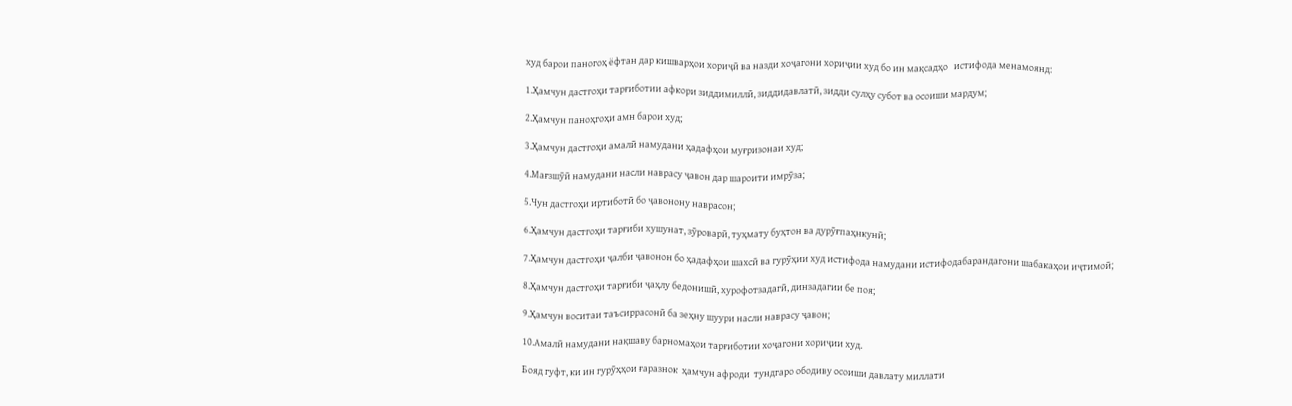худ барои паногоҳ ёфтан дар кишварҳои хориҷӣ ва назди хоҷагони хориҷии худ бо ин мақсадҳо   истифода менамоянд:

1.Ҳамчун дастгоҳи тарғиботии афкори зиддимиллӣ, зиддидавлатӣ, зидди сулҳу субот ва осоиши мардум;

2.Ҳамчун паноҳгоҳи амн барои худ;

3.Ҳамчун дастгоҳи амалӣ намудани ҳадафҳои муғризонаи худ;

4.Мағзшӯӣ намудани насли наврасу ҷавон дар шароити имрӯза;

5.Чун дастгоҳи иртиботӣ бо ҷавонону наврасон;

6.Ҳамчун дастгоҳи тарғиби хушунат, зӯроварӣ, туҳмату буҳтон ва дурӯғпаҳнкунӣ;

7.Ҳамчун дастгоҳи ҷалби ҷавонон бо ҳадафҳои шахсӣ ва гурӯҳии худ истифода намудани истифодабарандагони шабакаҳои иҷтимоӣ;

8.Ҳамчун дастгоҳи тарғиби ҷаҳлу бедонишӣ, хурофотзадагӣ, динзадагии бе поя;

9.Ҳамчун воситаи таъсиррасонӣ ба зеҳну шуури насли наврасу ҷавон;

10.Амалӣ намудани нақшаву барномаҳои тарғиботии хоҷагони хориҷии худ.

Бояд гуфт, ки ин гурӯҳҳои ғаразнок  ҳамчун афроди  тундгаро ободиву осоиши давлату миллати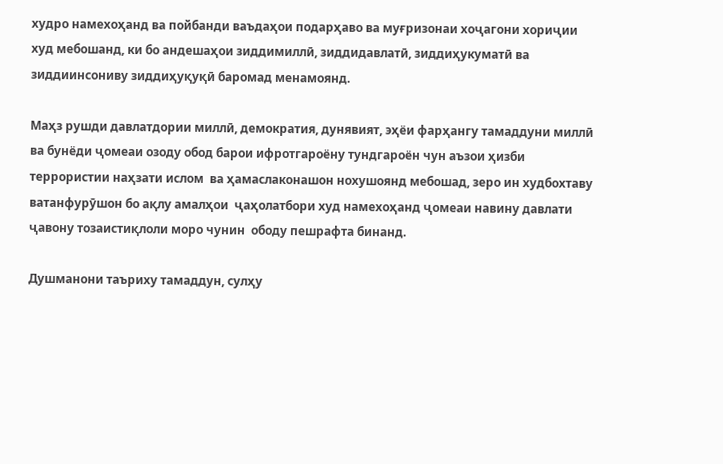худро намехоҳанд ва пойбанди ваъдаҳои подарҳаво ва муғризонаи хоҷагони хориҷии худ мебошанд, ки бо андешаҳои зиддимиллӣ, зиддидавлатӣ, зиддиҳукуматӣ ва зиддиинсониву зиддиҳуқуқӣ баромад менамоянд.

Маҳз рушди давлатдории миллӣ, демократия, дунявият, эҳёи фарҳангу тамаддуни миллӣ ва бунёди ҷомеаи озоду обод барои ифротгароёну тундгароён чун аъзои ҳизби террористии наҳзати ислом  ва ҳамаслаконашон нохушоянд мебошад, зеро ин худбохтаву ватанфурӯшон бо ақлу амалҳои  ҷаҳолатбори худ намехоҳанд ҷомеаи навину давлати ҷавону тозаистиқлоли моро чунин  ободу пешрафта бинанд.

Душманони таъриху тамаддун, сулҳу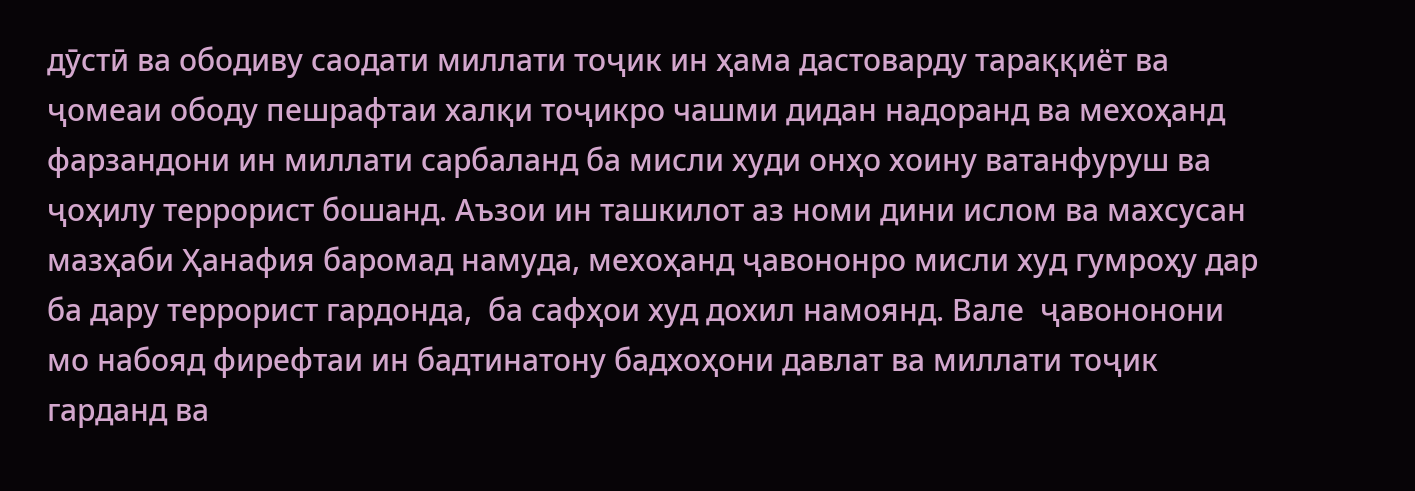дӯстӣ ва ободиву саодати миллати тоҷик ин ҳама дастоварду тараққиёт ва ҷомеаи ободу пешрафтаи халқи тоҷикро чашми дидан надоранд ва мехоҳанд фарзандони ин миллати сарбаланд ба мисли худи онҳо хоину ватанфуруш ва ҷоҳилу террорист бошанд. Аъзои ин ташкилот аз номи дини ислом ва махсусан мазҳаби Ҳанафия баромад намуда, мехоҳанд ҷавононро мисли худ гумроҳу дар ба дару террорист гардонда,  ба сафҳои худ дохил намоянд. Вале  ҷавононони мо набояд фирефтаи ин бадтинатону бадхоҳони давлат ва миллати тоҷик гарданд ва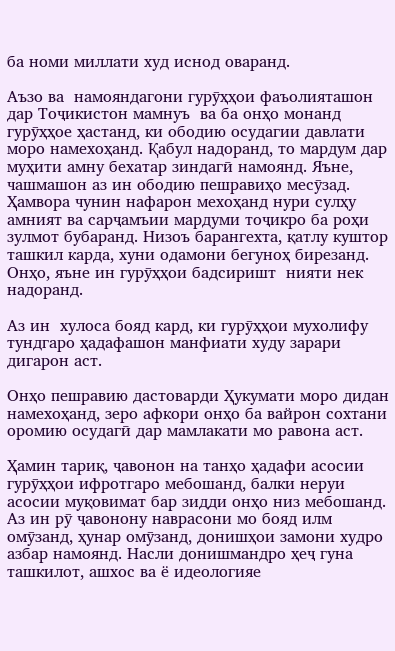ба номи миллати худ иснод оваранд.

Аъзо ва  намояндагони гурӯҳҳои фаъолияташон дар Тоҷикистон мамнуъ  ва ба онҳо монанд гурӯҳҳое ҳастанд, ки ободию осудагии давлати моро намехоҳанд. Қабул надоранд, то мардум дар муҳити амну бехатар зиндагӣ намоянд. Яъне, чашмашон аз ин ободию пешравиҳо месӯзад. Ҳамвора чунин нафарон мехоҳанд нури сулҳу амният ва сарҷамъии мардуми тоҷикро ба роҳи зулмот бубаранд. Низоъ барангехта, қатлу куштор ташкил карда, хуни одамони бегуноҳ бирезанд. Онҳо, яъне ин гурӯҳҳои бадсиришт  нияти нек надоранд.

Аз ин  хулоса бояд кард, ки гурӯҳҳои мухолифу тундгаро ҳадафашон манфиати худу зарари дигарон аст.

Онҳо пешравию дастоварди Ҳукумати моро дидан намехоҳанд, зеро афкори онҳо ба вайрон сохтани оромию осудагӣ дар мамлакати мо равона аст.

Ҳамин тариқ, ҷавонон на танҳо ҳадафи асосии гурӯҳҳои ифротгаро мебошанд, балки неруи асосии муқовимат бар зидди онҳо низ мебошанд. Аз ин рӯ ҷавонону наврасони мо бояд илм омӯзанд, ҳунар омӯзанд, донишҳои замони худро азбар намоянд. Насли донишмандро ҳеҷ гуна ташкилот, ашхос ва ё идеологияе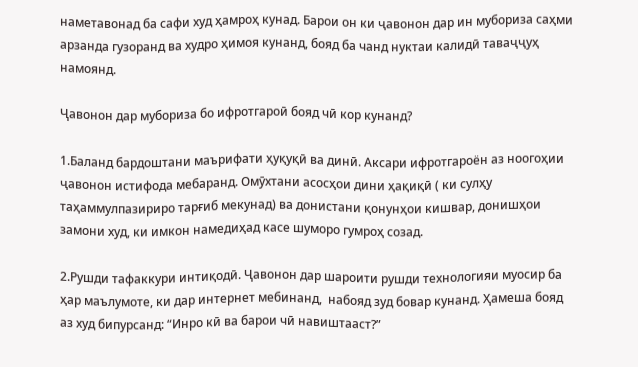наметавонад ба сафи худ ҳамроҳ кунад. Барои он ки ҷавонон дар ин мубориза саҳми арзанда гузоранд ва худро ҳимоя кунанд, бояд ба чанд нуктаи калидӣ таваҷҷуҳ намоянд.

Ҷавонон дар мубориза бо ифротгароӣ бояд чӣ кор кунанд?

1.Баланд бардоштани маърифати ҳуқуқӣ ва динӣ. Аксари ифротгароён аз ноогоҳии ҷавонон истифода мебаранд. Омӯхтани асосҳои дини ҳақиқӣ ( ки сулҳу таҳаммулпазириро тарғиб мекунад) ва донистани қонунҳои кишвар, донишҳои замони худ, ки имкон намедиҳад касе шуморо гумроҳ созад.

2.Рушди тафаккури интиқодӣ. Ҷавонон дар шароити рушди технологияи муосир ба ҳар маълумоте, ки дар интернет мебинанд,  набояд зуд бовар кунанд. Ҳамеша бояд аз худ бипурсанд: “Инро кӣ ва барои чӣ навиштааст?”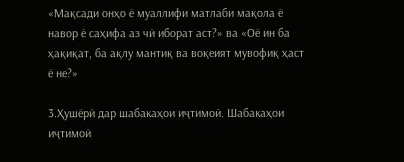«Мақсади онҳо ё муаллифи матлаби мақола ё навор ё саҳифа аз чӣ иборат аст?» ва «Оё ин ба ҳақиқат, ба ақлу мантиқ ва воқеият мувофиқ ҳаст ё не?»

3.Ҳушёрӣ дар шабакаҳои иҷтимоӣ. Шабакаҳои иҷтимоӣ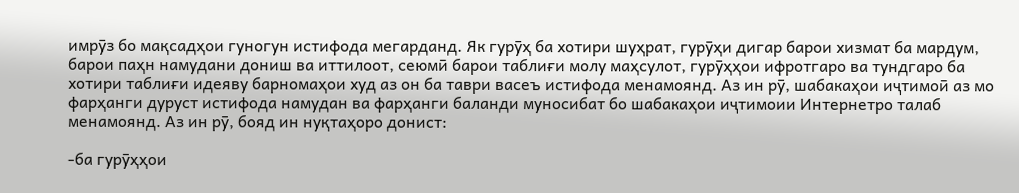имрӯз бо мақсадҳои гуногун истифода мегарданд. Як гурӯҳ ба хотири шуҳрат, гурӯҳи дигар барои хизмат ба мардум, барои паҳн намудани дониш ва иттилоот, сеюмӣ барои таблиғи молу маҳсулот, гурӯҳҳои ифротгаро ва тундгаро ба хотири таблиғи идеяву барномаҳои худ аз он ба таври васеъ истифода менамоянд. Аз ин рӯ, шабакаҳои иҷтимоӣ аз мо фарҳанги дуруст истифода намудан ва фарҳанги баланди муносибат бо шабакаҳои иҷтимоии Интернетро талаб менамоянд. Аз ин рӯ, бояд ин нуқтаҳоро донист:

-ба гурӯҳҳои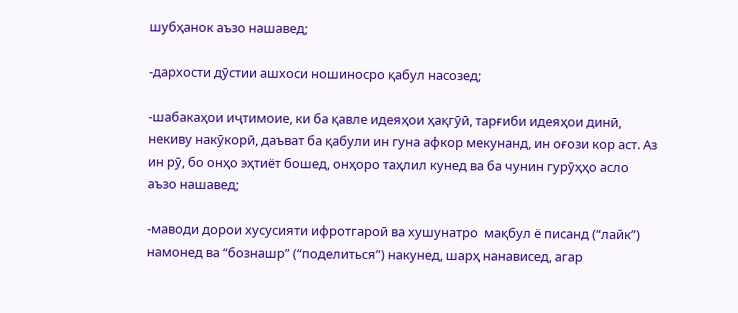шубҳанок аъзо нашавед;

-дархости дӯстии ашхоси ношиносро қабул насозед;

-шабакаҳои иҷтимоие, ки ба қавле идеяҳои ҳақгӯӣ, тарғиби идеяҳои динӣ, некиву накӯкорӣ, даъват ба қабули ин гуна афкор мекунанд, ин оғози кор аст. Аз ин рӯ, бо онҳо эҳтиёт бошед, онҳоро таҳлил кунед ва ба чунин гурӯҳҳо асло  аъзо нашавед;

-маводи дорои хусусияти ифротгароӣ ва хушунатро  мақбул ё писанд (“лайк”)  намонед ва “бознашр” (“поделиться”) накунед, шарҳ нанависед, агар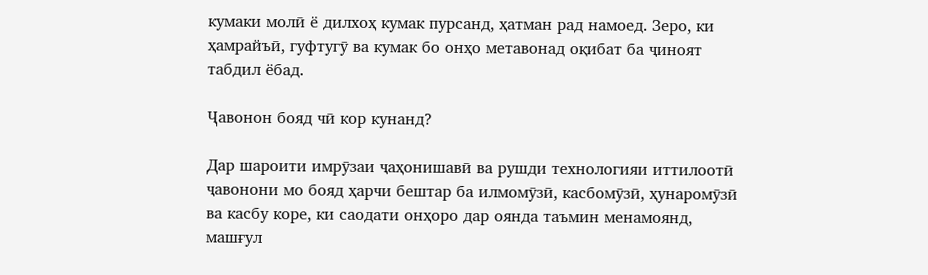кумаки молӣ ё дилхоҳ кумак пурсанд, ҳатман рад намоед. Зеро, ки ҳамрайъӣ, гуфтугӯ ва кумак бо онҳо метавонад оқибат ба ҷиноят табдил ёбад.

Ҷавонон бояд чӣ кор кунанд?

Дар шароити имрӯзаи ҷаҳонишавӣ ва рушди технологияи иттилоотӣ ҷавонони мо бояд ҳарчи бештар ба илмомӯзӣ, касбомӯзӣ, ҳунаромӯзӣ ва касбу коре, ки саодати онҳоро дар оянда таъмин менамоянд, машғул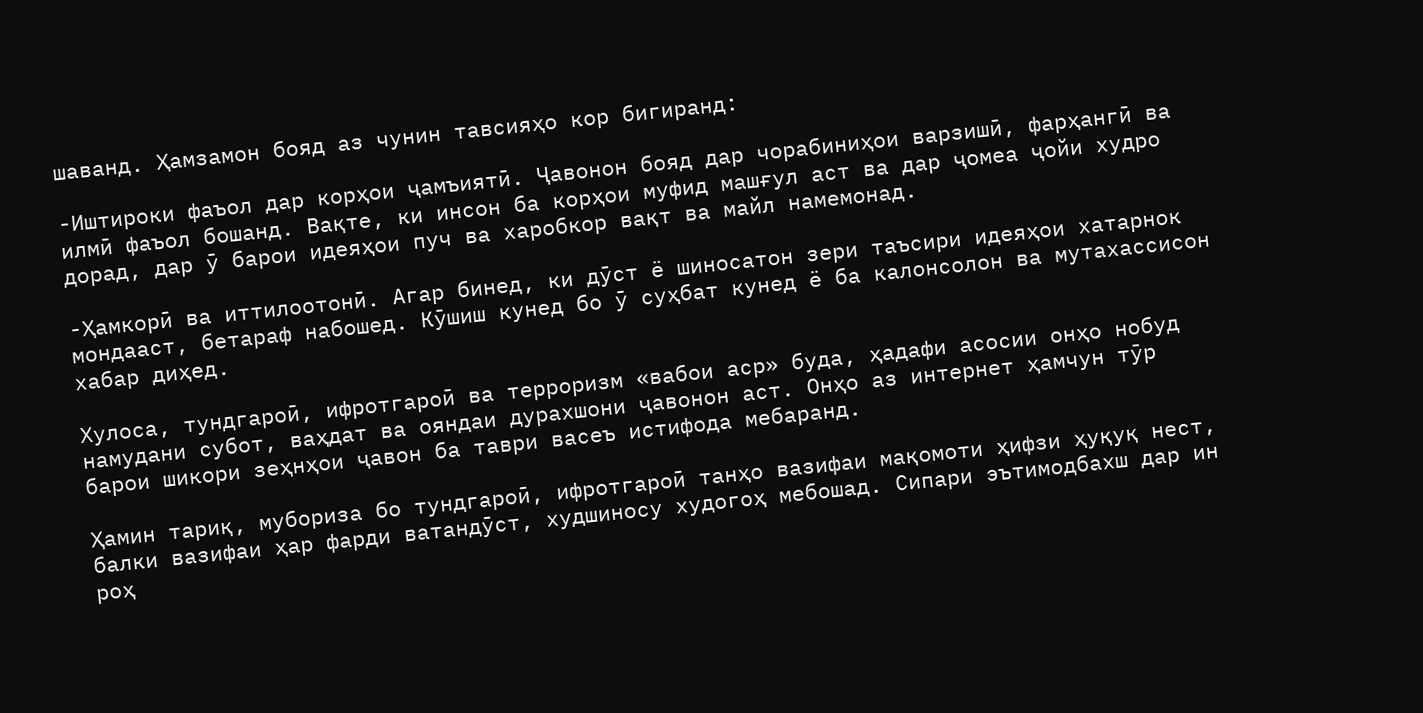шаванд. Ҳамзамон бояд аз чунин тавсияҳо кор бигиранд:

-Иштироки фаъол дар корҳои ҷамъиятӣ. Ҷавонон бояд дар чорабиниҳои варзишӣ, фарҳангӣ ва илмӣ фаъол бошанд. Вақте, ки инсон ба корҳои муфид машғул аст ва дар ҷомеа ҷойи худро дорад, дар ӯ барои идеяҳои пуч ва харобкор вақт ва майл намемонад.

-Ҳамкорӣ ва иттилоотонӣ. Агар бинед, ки дӯст ё шиносатон зери таъсири идеяҳои хатарнок мондааст, бетараф набошед. Кӯшиш кунед бо ӯ суҳбат кунед ё ба калонсолон ва мутахассисон хабар диҳед.

Хулоса, тундгароӣ, ифротгароӣ ва терроризм «вабои аср» буда, ҳадафи асосии онҳо нобуд намудани субот, ваҳдат ва ояндаи дурахшони ҷавонон аст. Онҳо аз интернет ҳамчун тӯр барои шикори зеҳнҳои ҷавон ба таври васеъ истифода мебаранд.

Ҳамин тариқ, мубориза бо тундгароӣ, ифротгароӣ танҳо вазифаи мақомоти ҳифзи ҳуқуқ нест, балки вазифаи ҳар фарди ватандӯст, худшиносу худогоҳ мебошад. Сипари эътимодбахш дар ин роҳ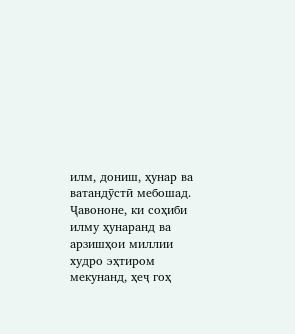илм, дониш, ҳунар ва ватандӯстӣ мебошад. Ҷавононе, ки соҳиби илму ҳунаранд ва арзишҳои миллии худро эҳтиром мекунанд, ҳеҷ гоҳ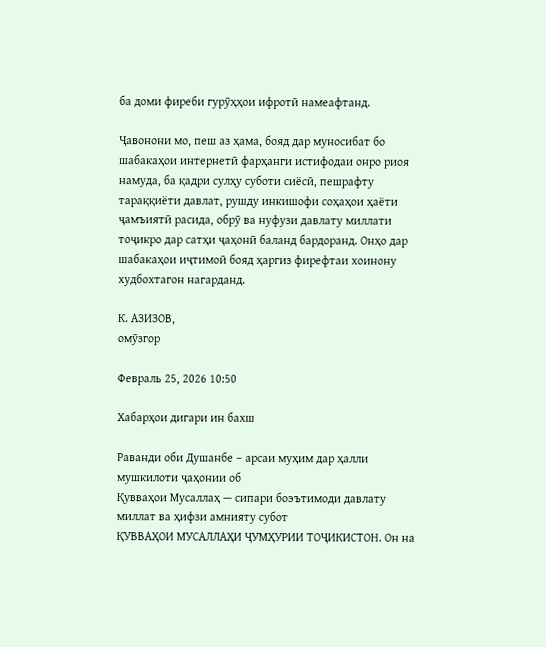ба доми фиреби гурӯҳҳои ифротӣ намеафтанд.

Ҷавонони мо, пеш аз ҳама, бояд дар муносибат бо шабакаҳои интернетӣ фарҳанги истифодаи онро риоя намуда, ба қадри сулҳу суботи сиёсӣ, пешрафту тараққиёти давлат, рушду инкишофи соҳаҳои ҳаёти ҷамъиятӣ расида, обрӯ ва нуфузи давлату миллати тоҷикро дар сатҳи ҷаҳонӣ баланд бардоранд. Онҳо дар шабакаҳои иҷтимоӣ бояд ҳаргиз фирефтаи хоинону худбохтагон нагарданд.

К. АЗИЗОВ,
омӯзгор

Февраль 25, 2026 10:50

Хабарҳои дигари ин бахш

Раванди оби Душанбе – арсаи муҳим дар ҳалли мушкилоти ҷаҳонии об
Қувваҳои Мусаллаҳ — сипари боэътимоди давлату миллат ва ҳифзи амнияту субот
ҚУВВАҲОИ МУСАЛЛАҲИ ҶУМҲУРИИ ТОҶИКИСТОН. Он на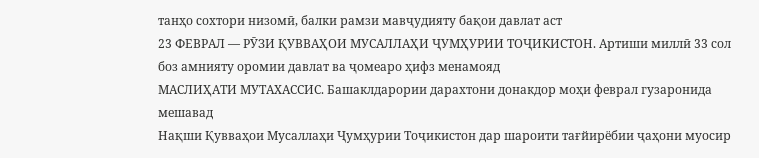танҳо сохтори низомӣ, балки рамзи мавҷудияту бақои давлат аст
23 ФЕВРАЛ — РӮЗИ ҚУВВАҲОИ МУСАЛЛАҲИ ҶУМҲУРИИ ТОҶИКИСТОН. Артиши миллӣ 33 сол боз амнияту оромии давлат ва ҷомеаро ҳифз менамояд
МАСЛИҲАТИ МУТАХАССИС. Башаклдарории дарахтони донакдор моҳи феврал гузаронида мешавад
Нақши Қувваҳои Мусаллаҳи Ҷумҳурии Тоҷикистон дар шароити тағйирёбии ҷаҳони муосир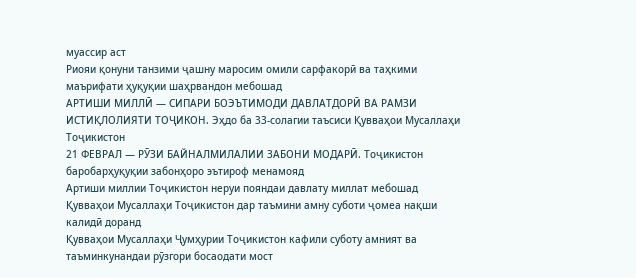муассир аст
Риояи қонуни танзими ҷашну маросим омили сарфакорӣ ва таҳкими маърифати ҳуқуқии шаҳрвандон мебошад
АРТИШИ МИЛЛӢ — СИПАРИ БОЭЪТИМОДИ ДАВЛАТДОРӢ ВА РАМЗИ ИСТИҚЛОЛИЯТИ ТОҶИКОН. Эҳдо ба 33-солагии таъсиси Қувваҳои Мусаллаҳи Тоҷикистон
21 ФЕВРАЛ — РӮЗИ БАЙНАЛМИЛАЛИИ ЗАБОНИ МОДАРӢ. Тоҷикистон баробарҳуқуқии забонҳоро эътироф менамояд
Артиши миллии Тоҷикистон неруи пояндаи давлату миллат мебошад
Қувваҳои Мусаллаҳи Тоҷикистон дар таъмини амну суботи ҷомеа нақши калидӣ доранд
Қувваҳои Мусаллаҳи Ҷумҳурии Тоҷикистон кафили суботу амният ва таъминкунандаи рӯзгори босаодати мост